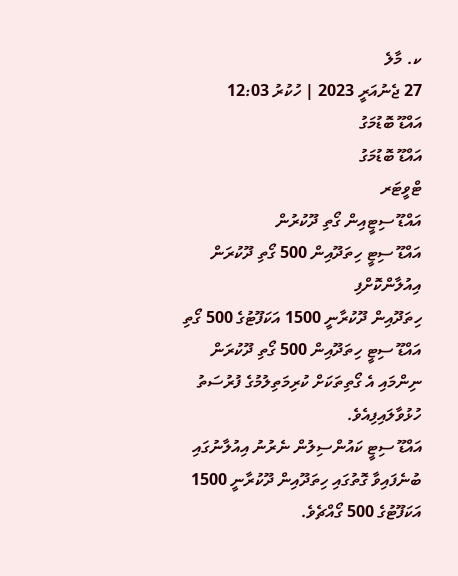ކ. މާލެ
27 ޖެނުއަރީ 2023 | ހުކުރު 12:03
އައްޑޫ ބޮޑުމަގު
އައްޑޫ ބޮޑުމަގު
ޓްވީޓަރ
އައްޑޫ ސިޓީއިން ގޯތި ދޫކުރުން
އައްޑޫ ސިޓީ ހިތަދޫއިން 500 ގޯތި ދޫކުރަން އިއުލާންކޮށްފި
ހިތަދޫއިން ދޫކުރާނީ 1500 އަކަފޫޓުގެ 500 ގޯތި
އައްޑޫ ސިޓީ ހިތަދޫއިން 500 ގޯތި ދޫކުރަން ނިންމައި އެ ގޯތިތަކަށް ކުރިމަތިލުމުގެ ފުރުސަތު ހުޅުވާލައިފިއެވެ.
އައްޑޫ ސިޓީ ކައުންސިލުން ނެރުނު އިއުލާނުގައި ބުނެފައިވާ ގޮތުގައި ހިތަދޫއިން ދޫކުރާނީ 1500 އަކަފޫޓުގެ 500 ގޯއްޗެވެ.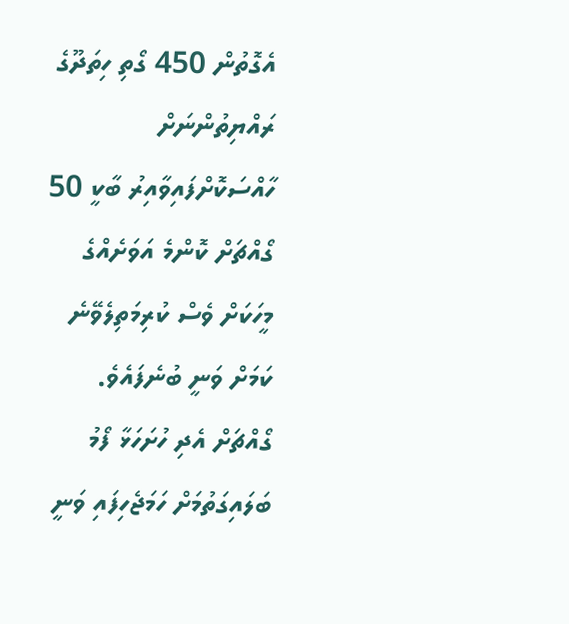އެގޮތުން 450 ގޯތި ހިތަދޫގެ ރައްޔިތުންނަށް ހާއްސަކޮށްފައިވާއިރު ބާކީ 50 ގޯއްޗަށް ކޮންމެ އަވަށެއްގެ މީހަކަށް ވެސް ކުރިމަތިލެވޭނެ ކަމަށް ވަނީ ބުނެފައެވެ.
ގޯއްޗަށް އެދި ހުށަހަޅާ ފޯމު ބަލައިގަތުމަށް ހަމަޖެހިފައި ވަނީ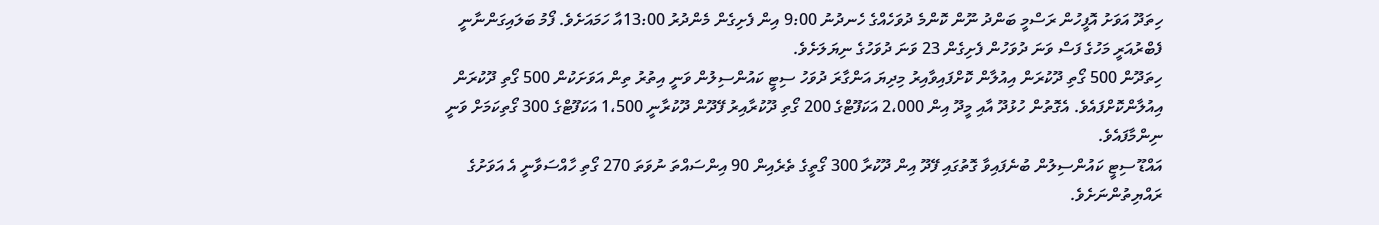ހިތަދޫ އަވަށު އޮފީހުން ރަސްމީ ބަންދު ނޫން ކޮންމެ ދުވަހެއްގެ ހެނދުނު 9:00 އިން ފެށިގެން މެންދުރު 13:00އާ ހަމައަށެވެ. ފޯމު ބަލައިގަންނާނީ ފެބްރުއަރީ މަހުގެ ފަސް ވަނަ ދުވަހުން ފެށިގެން 23 ވަނަ ދުވަހުގެ ނިޔަލަށެވެ.
ހިތަދޫން 500 ގޯތި ދޫކުރަން އިއުލާން ކޮށްފައިވާއިރު މިދިޔަ އަންގާރަ ދުވަހު ސިޓީ ކައުންސިލުން ވަނީ އިތުރު ތިން އަވަށަކުން 500 ގޯތި ދޫކުރަން އިއުލާންކޮށްފައެވެ. އެގޮތުން ހުޅުދޫ އާއި މީދޫ އިން 2،000 އަކަފޫޓްގެ 200 ގޯތި ދޫކުރާއިރު ފޭދޫން ދޫކުރާނީ 1،500 އަކަފޫޓްގެ 300 ގޯތިކަމަށް ވަނީ ނިންމާފައެވެ.
އައްޑޫ ސިޓީ ކައުންސިލުން ބުނެފައިވާ ގޮތުގައި ފޭދޫ އިން ދޫކުރާ 300 ގޯތީގެ ތެރެއިން 90 އިންސައްތަ ނުވަތަ 270 ގޯތި ހާއްސަވާނީ އެ އަވަށުގެ ރައްޔިތުންނަށެވެ.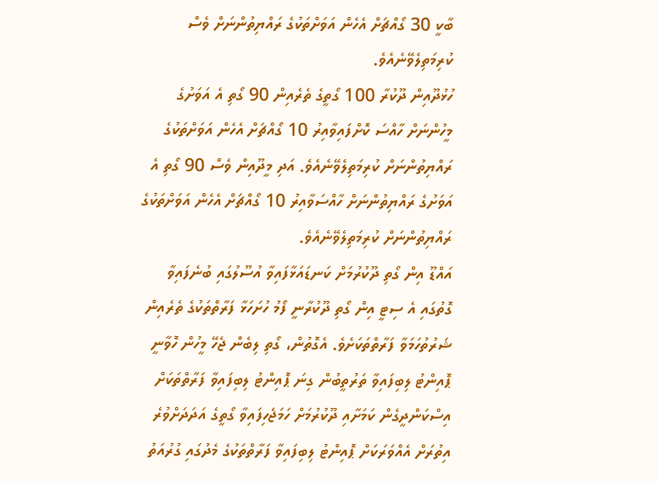ބާކީ 30 ގޯއްޗަށް އެހެން އަވަށްތަކުގެ ރައްޔިތުންނަށް ވެސް ކުރިމަތިލެވޭނެއެވެ.
ހުޅުދޫއިން ދޫކުރާ 100 ގޯތީގެ ތެރެއިން 90 ގޯތި އެ އަވަށުގެ މީހުންނަށް ހާއްސަ ކޮށްފައިވާއިރު 10 ގޯއްޗަށް އެހެން އަވަށްތަކުގެ ރައްޔިތުންނަށް ކުރިމަތިލެވޭނެއެވެ. އަދި މީދޫއިން ވެސް 90 ގޯތި އެ އަވަށުގެ ރައްޔިތުންނަށް ހާއްސަވާއިރު 10 ގޯއްޗަށް އެހެން އަވަށްތަކުގެ ރައްޔިތުންނަށް ކުރިމަތިލެވޭނެއެވެ.
އައްޑޫ އިން ގޯތި ދޫކުރުމަށް ކަނޑައަޅާފައިވާ އުސޫލުގައި ބުނެފައިވާ ގޮތުގައި އެ ސިޓީ އިން ގޯތި ދޫކުރާނީ ފޯމު ހުށަހަޅާ ފަރާތްތަކުގެ ތެރެއިން ޝަރުތުހަމަވާ ފަރާތްތަކަށެވެ. އެގޮތުން، ގޯތި ލިބެން ޖެހޭ މީހުން ހޮވާނީ ޕޮއިންޓު ލިބިފައިވާ ތަރުތީބުން ގިނަ ޕޮއިންޓު ލިބިފައިވާ ފަރާތްތަކަށް އިސްކަންދީގެން ކަމަށާއި ދޫކުރުމަށް ހަމަޖެހިފައިވާ ގޯތީގެ އަދަދަށްވުރެ އިތުރަށް އެއްވަރަކަށް ޕޮއިންޓު ލިބިފައިވާ ފަރާތްތަކުގެ މެދުގައި ގުރުއަތު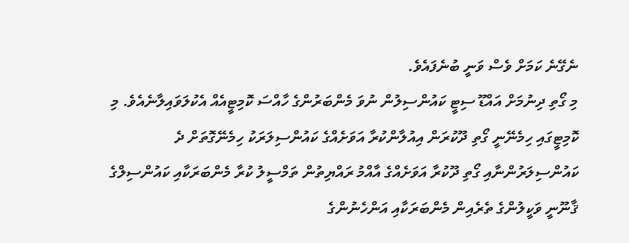ނެގޭނެ ކަމަށް ވެސް ވަނީ ބުނެފައެވެ.
މި ގޯތި ދިނުމަށް އައްޑޫ ސިޓީ ކައުންސިލުން ނުވަ މެންބަރުންގެ ހާއްސަ ކޮމިޓީއެއް އެކުލަވައިލާނެއެވެ. މި ކޮމިޓީގައި ހިމެނޭނީ ގޯތި ދޫކުރަން އިއުލާންކުރާ އަވަށެއްގެ ކައުންސިލަރަކު ހިމެނޭގޮތަށް ދެ ކައުންސިލަރުންނާއި ގޯތި ދޫކުރާ އަވަށެއްގެ އާއްމު ރައްޔިތުން ތަމްސީލު ކުރާ މެންބަރަކާއި ކައުންސިލްގެ ޤާނޫނީ ވަކީލުންގެ ތެރެއިން މެންބަރަކާއި އަންހެނުންގެ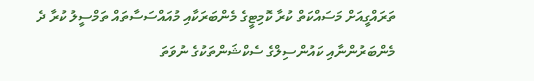ތަރައްގީއަށް މަސައްކަތް ކުރާ ކޮމިޓީގެ މެންބަރަކާއި މުއައްސަސާތައް ތަމްސީލު ކުރާ ދެ މެންބަރުންނާއި ކައުންސިލްގެ ސެކްޝަންތަކުގެ ނުވަތަ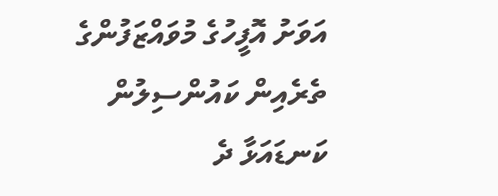އަވަށު އޮފީހުގެ މުވައްޒަފުންގެ ތެރެއިން ކައުންސިލުން ކަނޑައަޅާ ދެ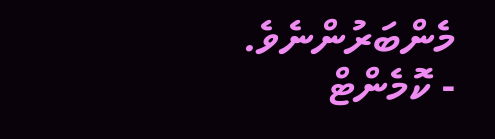މެންބަރުންނެވެ.
- ކޮމެންޓް